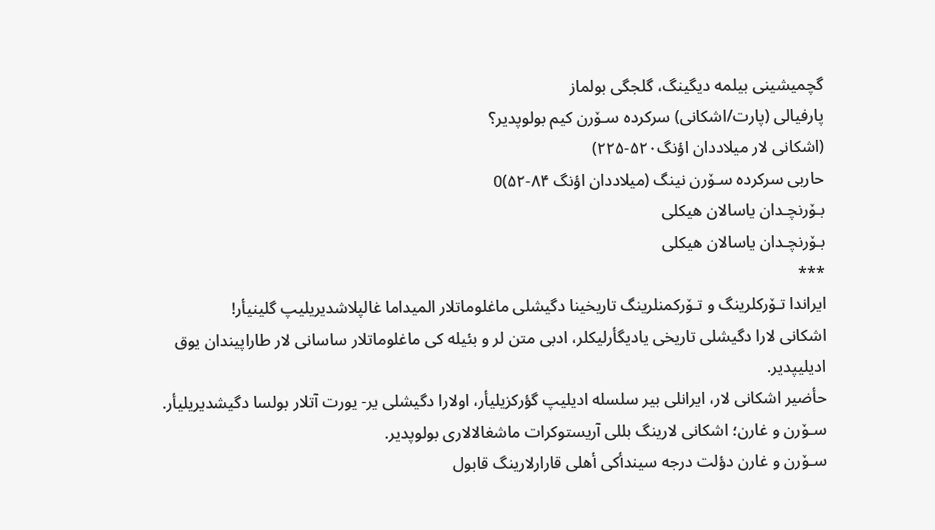گچمیشینی بیلمه دیگینگ، گلجگی بولماز
پارفیالی (پارت/اشکانی) سرکرده سـۆرن کیم بولوپدیر؟
(اشکانی لار میلاددان اؤنگ۵۲۰-۲۲۵)
حاربی سرکرده سـۆرن نینگ (میلاددان اؤنگ ۸۴-۵۲)0
بـۆرنچـدان یاسالان هیکلی
بـۆرنچـدان یاسالان هیکلی
***
ایراندا تـۆرکلرینگ و تـۆرکمنلرینگ تاریخینا دگیشلی ماغلوماتلار المیداما غالپلاشدیریلیپ گلینیأر!
اشکانی لارا دگیشلی تاریخی یادیگأرلیکلر، ادبی متن لر و بئیله کی ماغلوماتلار ساسانی لار طاراپیندان یوق ادیلیپدیر.
حأضیر اشکانی لار، ایرانلی بیر سلسله ادیلیپ گؤرکزیلیأر، اولارا دگیشلی یر- یورت آتلار بولسا دگیشدیریلیأر.
سـۆرن و غارن؛ اشکانی لارینگ بللی آریستوکرات ماشغالالاری بولوپدیر.
سـۆرن و غارن دؤلت درجه سیندأکی أهلی قارارلارینگ قابول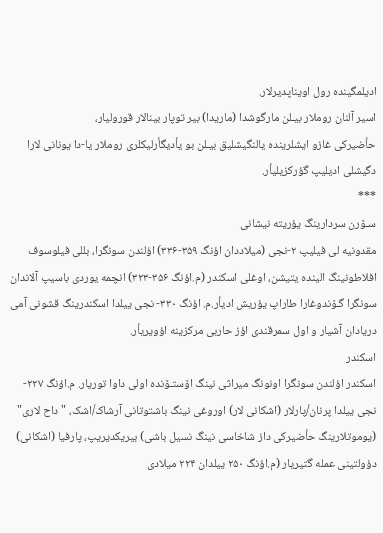ادیلمگینده رول اویناپدیرلار.
اسیر آلنان روملار بیـلن مارگوشدا (ماریدا) بیر توپار بینالار قورولیار،
حأضیرکی غازو ایشلرینده یالنگیشلیق بیـلن بو یأدیگأرلیکلری روملار یا-دا یونانی لارا دگیشلی ادیلیپ گؤرکزیلیأر.
***
سـۆرن سردارینگ یؤریته نیشانی
مقدونیه لی فیلیپ ۲-نجی (میلاددان اؤنگ ۳۵۹-۳۳۶) اؤلندن سونگرا، بللی فیلوسوف افلاطونینگ الینده یتیشن، اوغلی اسکندر (م.اؤنگ ۳۵۶-۳۲۳) انچمه یوردی باسیپ آلاندان سونگرا گـۆندوغارا طاراپ یؤریش ادیأر.م. اؤنگ ۳۳۰- نجی ییلدا اسکندرینگ قشونی آمی دریادان آشیار و اول سمرقندی اؤز حاربی مرکزینه اؤویریأر.
اسکندر
اسکندر اؤلندن سونگرا اونونگ میراثی نینگ اۆستـۆنده اولی داوا توریار. م.اؤنگ ۲۲۷- نجی ییلدا پرنان/پارلار (اشکانی لار) اوروغی نینگ باشتوتانی آرشاک/اشک، "داح لاری" (یوموتلارینگ حأضیرکی داز شاخاسی نینگ نسیل باشی) بیریکدیریپ، پارفیا (اشکانی) دؤولتینی عمله گتیریار (م.اؤنگ ۲۵۰ ییلدان ۲۲۴ میلادی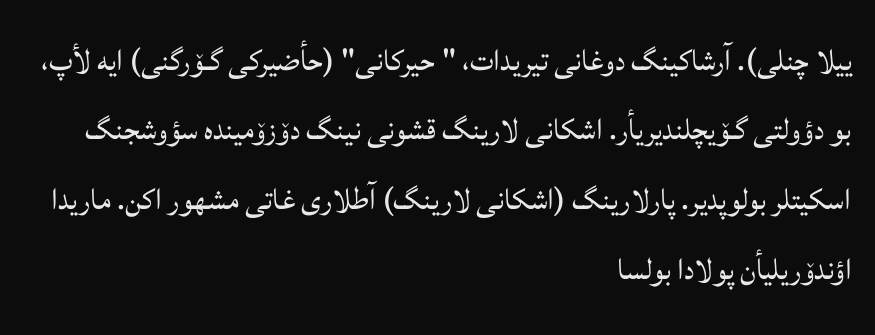ییلا چنلی). آرشاکینگ دوغانی تیریدات، "حیرکانی" (حأضیرکی گـۆرگنی) ایه لأپ، بو دؤولتی گـۆیچلندیریأر. اشکانی لارینگ قشونی نینگ دۆزۆمینده سؤوشجنگ اسکیتلر بولوپدیر. پارلارینگ (اشکانی لارینگ) آطلاری غاتی مشهور اکن. ماریدا اؤندۆریلیأن پولادا بولسا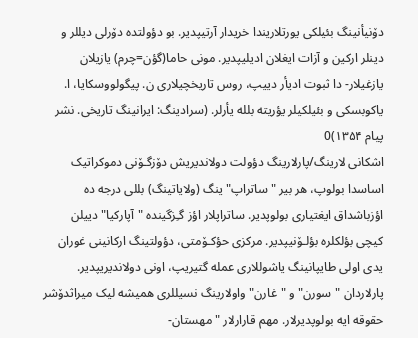دۆنیأنینگ بئیلکی یورتلاریندا خریدار آرتیپدیر. بو دؤولتده دۆرلی دیللر و دینلر ارکین و آزات ایغلان ادیلیپدیر. مونی حاما(گؤن=چرم) یازیلان یازغیلار- دا ثبوت ادیأر دییپ، روس تاریخچیلاری ن. پیگولووسکایا، ا. یاکوبسکی و بئیلکیلر یؤریته بلله یأرلر. (سرادینگ: ایرانینگ تاریخی. نشر پیام ۱۳۵۴)0
اشکانی لارینگ/پارلارینگ دؤولت دولاندیریش دۆزگـۆنی دموکراتیک اساسدا بولوپ، هر بیر "ساتراپ" ینگ (ولایاتینگ) بللی درجه ده اؤزباشداق ایغتیاری بولوپدیر. ساتراپلار اؤز گـِزگینده "آپارکیا" دییلن کیچی بؤلکلره بؤلـۆنیپدیر. مرکزی حؤکـۆمتی، دؤولتینگ ارکانینی غوران یدی اولی طایپانینگ یاشوللاری عمله گتیریپ، اونی دولاندیریپدیر. پارلاردان "سورن" و "غارن" واولارینگ نسیللری همیشه لیک میراثدۆشر حقوقه ایه بولوپدیرلار. مهم قارارلار "مهستان-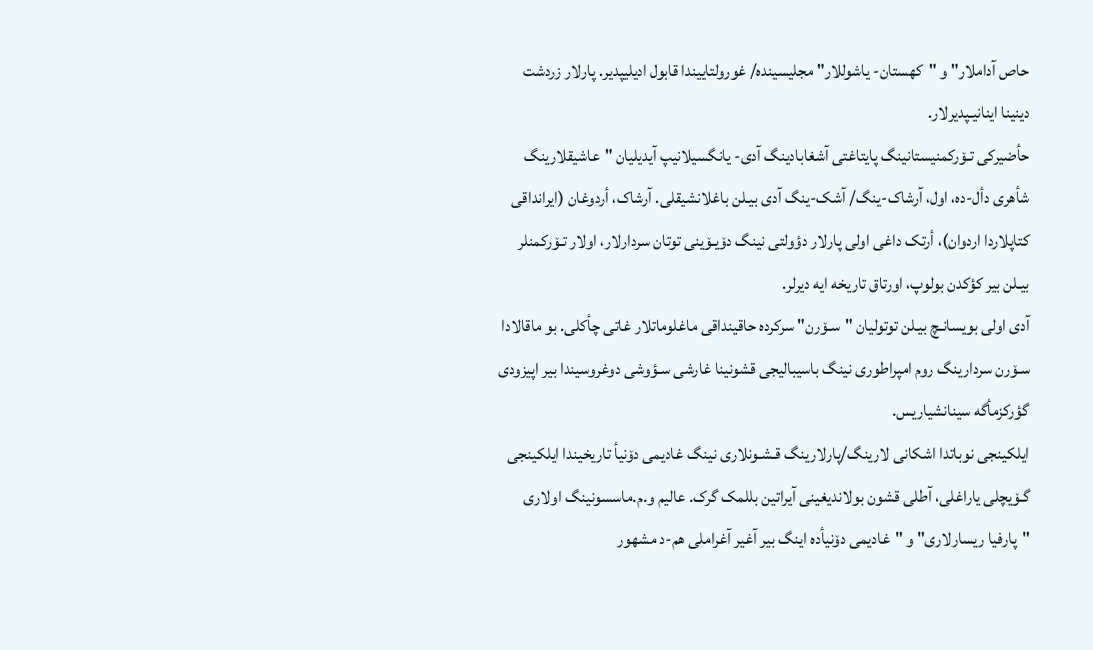حاص آداملار" و "کهستان- یاشوللار" مجلیسینده/ غورولتاییندا قابول ادیلیپدیر. پارلار زردشت دینینا اینانیـپدیرلار.
حأضیرکی تـۆرکمنیستانینگ پایتاغتی آشغابادینگ آدی- یانگسیلانیپ آیدیلیان "عاشیقلارینگ شأهری دأل-ده، اول، آرشاک-ینگ/ آشک-ینگ آدی بیـلن باغلانشیقلی. آرشاک، أردوغان (ایرانداقی کتاپلاردا اردوان)، أرتک داغی اولی پارلار دؤولتی نینگ دۆیـۆینی توتان سردارلار، اولار تـۆرکمنلر بیـلن بیر کؤکدن بولوپ، اورتاق تاریخه ایه دیرلر.
آدی اولی بویسانـچ بیـلن توتولیان "سـۆرن" سرکرده حاقینداقی ماغلوماتلار غاتی چأکلی. بو ماقالادا سـۆرن سردارینگ روم امپراطوری نینگ باسیبالیجی قشونینا غارشی سـؤوشی دوغروسیندا بیر اپیزودی گؤرکزمأگه سینانشیاریس.
ایلکینجی نوباتدا اشکانی لارینگ/پارلارینگ قـشـونلاری نینگ غادیمی دۆنیأ تاریخیندا ایلکینجی گـۆیچلی یاراغلی، آطلی قشون بولاندیغینی آیراتین بللمک گرک. عالیم و.م.ماسسونینگ اولاری "پارفیا ریسارلاری" و "غادیمی دۆنیأده اینگ بیر آغیر آغراملی هم-د مشهور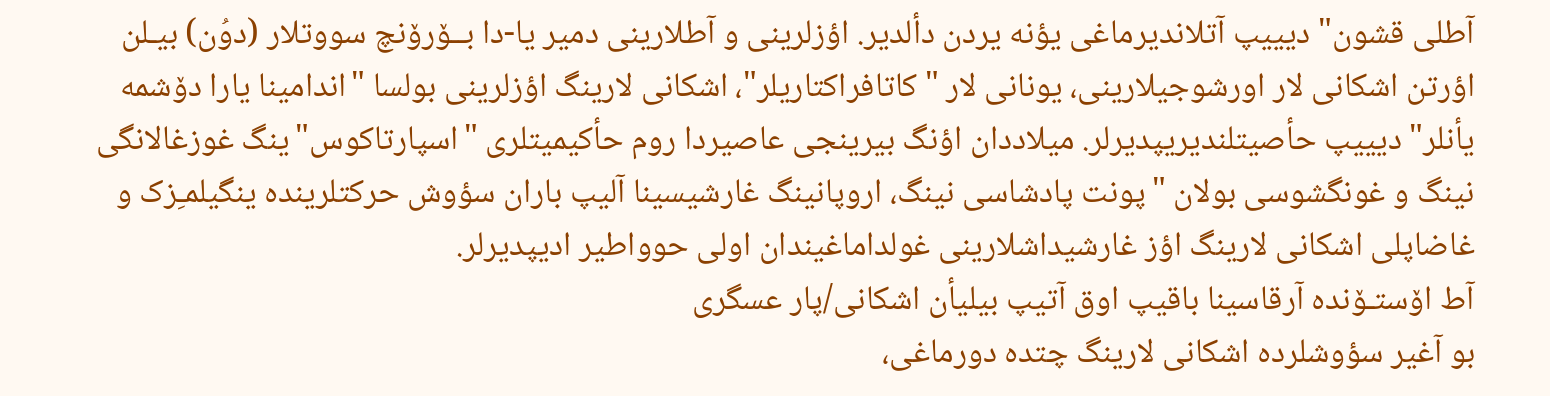آطلی قشون" دیییپ آتلاندیرماغی یؤنه یردن دألدیر. اؤزلرینی و آطلارینی دمیر یا-دا بــۆرۆنچ سووتلار (دوُن) بیـلن اؤرتن اشکانی لار اورشوجیلارینی، یونانی لار "کاتافراکتاریلر"، اشکانی لارینگ اؤزلرینی بولسا "اندامینا یارا دۆشمه یأنلر" دیییپ حأصیتلندیریپدیرلر. میلاددان اؤنگ بیرینجی عاصیردا روم حأکیمیتلری "اسپارتاکوس"ینگ غوزغالانگی نینگ و غونگشوسی بولان "پونت پادشاسی نینگ، اروپانینگ غارشیسینا آلیپ باران سؤوش حرکتلرینده ینگیلمـِزک و غاضاپلی اشکانی لارینگ اؤز غارشیداشلارینی غولداماغیندان اولی حوواطیر ادیپدیرلر.
آط اۆستـۆنده آرقاسینا باقیپ اوق آتیپ بیلیأن اشکانی/پار عسگری
بو آغیر سؤوشلرده اشکانی لارینگ چتده دورماغی،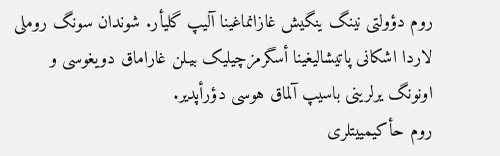روم دؤولتی نینگ ینگیش غازانماغینا آلیپ گلیأر. شوندان سونگ روملی لاردا اشکانی پاتیشالیغینا أسگرمزچیلیک بیـلن غاراماق دویغوسی و اونونگ یرلرینی باسیپ آلماق هوسی دؤرأپدیر.
روم حأکیمییتلری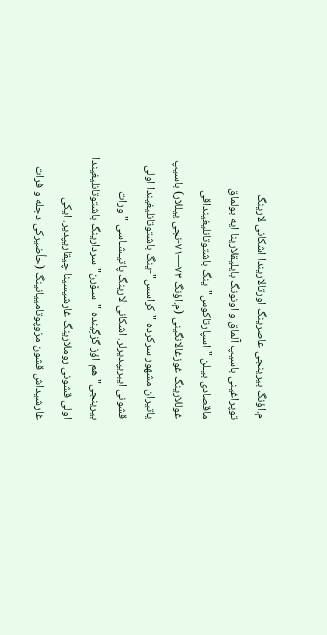م.اؤنگ بیرینجی عاصرینگ اورتالاریندا اشکانی لارینگ توپراغینی باسیپ آلماق و اونونگ بایلیقلارینا ایه بولماق ماقصادی بیـلن "اسپارتاکوس"ینگ باشتوتانلیغینداقی غوللارینگ غوزغالانگینی (م.اؤنگ ۷۳—۷۱-نجی ییللار) باسیپ یاتیران مشهور سرکرده "کراسس"-ینگ باشتوتانلیغیندا اولی قشونی ایبریپدیرلر. اشکانی لارینگ پاتیـشـاسی "ورات بیرینجی" هم اؤز گزگِینده "سـۆرن" سردارینگ باشتوتانلیغیندا اولی قشونی روملارینگ غارشیسینا چیقاریپدیر. ایکی غارشیداش قشون مزوپوتامییانینگ (حأضیرکی دجله و فرات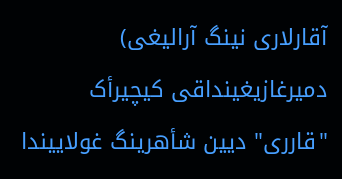آقارلاری نینگ آرالیغی) دمیرغازیغینداقی کیچیرأک "قارری" دیین شأهرینگ غولاییندا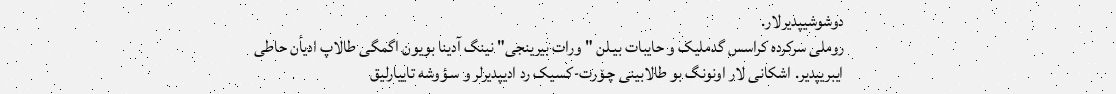دوشوشیپدیرلار.
روملی سرکرده کراسس گدملیک و حایبات بیـلن "ورات بیرینجی" نینگ آدینا بویون اگمگی طالاپ ادیأن حاطی ایبریپدیر. اشکانی لار اونونگ بو طالابینی چـۆرت-کسیک رد ادیپدیرلر و سـؤوشه تاییارلیق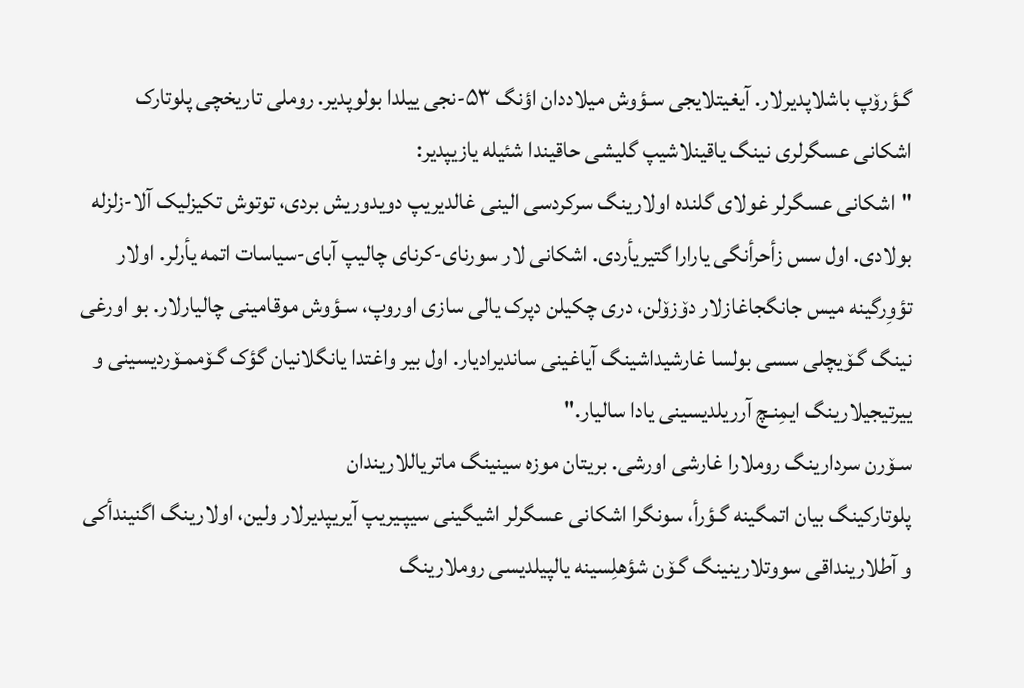گـؤرۆپ باشلاپدیرلار. آیغیتلایجی سـؤوش میلاددان اؤنگ ۵۳-نجی ییلدا بولوپدیر. روملی تاریخچی پلوتارک اشکانی عسگرلری نینگ یاقینلاشیپ گلیشی حاقیندا شئیله یازیپدیر:
"اشکانی عسگرلر غولای گلنده اولارینگ سرکردسی الینی غالدیریپ دویدوریش بردی، توتوش تکیزلیک آلا-زلزله بولادی. اول سس زأحرأنگی یارارا گتیریأردی. اشکانی لار سورنای-کرنای چالیپ آبای-سیاسات اتمه یأرلر. اولار تؤوِرگینه میس جانگجاغازلار دۆزۆلن، دری چکیلن دپرک یالی سازی اوروپ، سـؤوش موقامینی چالیارلار. بو اورغی نینگ گـۆیچلی سسی بولسا غارشیداشینگ آیاغینی ساندیرادیار. اول بیر واغتدا یانگلانیان گؤک گـۆممـۆردیسینی و ییرتیجیلارینگ ایمِنـچ آرریلدیسینی یادا سالیار."
سـۆرن سردارینگ روملارا غارشی اورشی. بریتان موزه سینینگ ماتریاللاریندان
پلوتارکینگ بیان اتمگینه گـؤرأ، سونگرا اشکانی عسگرلر اشیگینی سیپـیریپ آیریپدیرلار ولین، اولارینگ اگنیندأکی و آطلارینداقی سووتلارینینگ گـۆن شؤهلِسینه یالپیلدیسی روملارینگ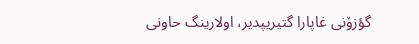گؤزۆنی غاپارا گتیریپدیر، اولارینگ حاونی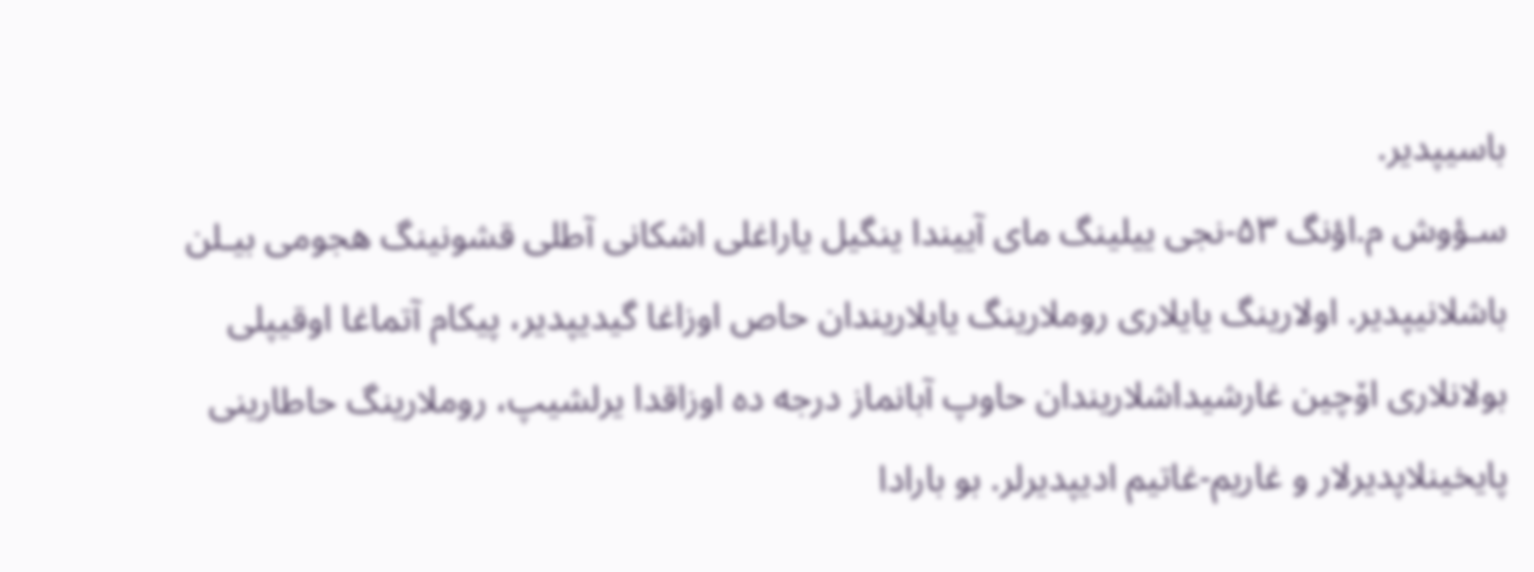باسیپدیر.
سـؤوش م.اؤنگ ۵۳-نجی ییلینگ مای آییندا ینگیل یاراغلی اشکانی آطلی قشونینگ هجومی بیـلن باشلانیپدیر. اولارینگ یایلاری روملارینگ یایلاریندان حاص اوزاغا گیدیپدیر، پیکام آتماغا اوقیپلی بولانلاری اۆچین غارشیداشلاریندان حاوپ آبانماز درجه ده اوزاقدا یرلشیپ، روملارینگ حاطارینی پایخینلاپدیرلار و غاریم-غاتیم ادیپدیرلر. بو بارادا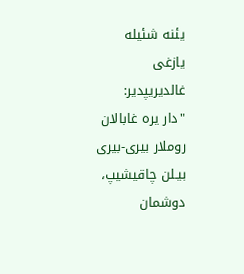یئنه شئیله یازغی غالدیریپدیر:
"دار یره غابالان روملار بیری-بیری بیـلن چاقیشیپ، دوشمان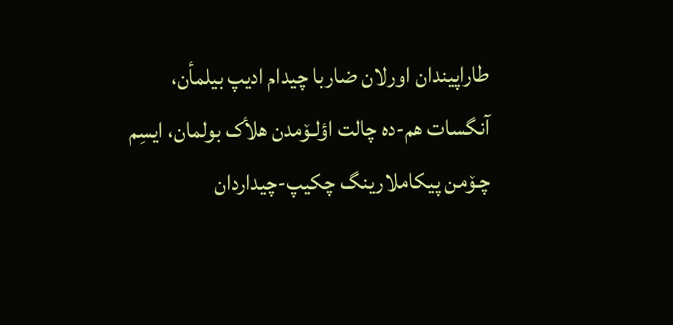طاراپیندان اورلان ضاربا چیدام ادیپ بیلمأن، آنگسات هم-ده چالت اؤلـۆمدن هلأک بولمان، ایسِم چـۆمن پیکاملارینگ چکیپ-چیداردان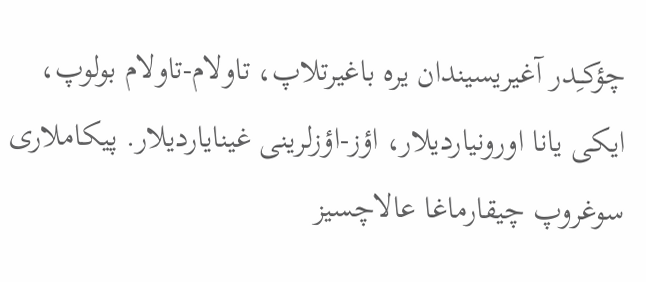چؤکـِدر آغیریسیندان یره باغیرتلاپ، تاولام-تاولام بولوپ، ایکی یانا اورونیاردیلار، اؤز-اؤزلرینی غینایاردیلار. پیکاملاری سوغروپ چیقارماغا عالاچسیز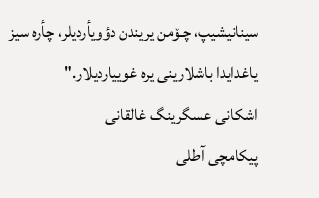سینانیشیپ، چـۆمن یریندن دؤویأردیلر، چأره سیز یاغدایدا باشلارینی یره غوییاردیلار."
اشکانی عسگرینگ غالقانی
پیکامچی آطلی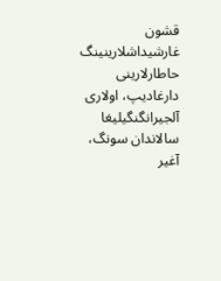قشون غارشیداشلارینینگ حاطارلارینی دارغادیپ، اولاری آلجیرانگنگیلیغا سالاندان سونگ، آغیر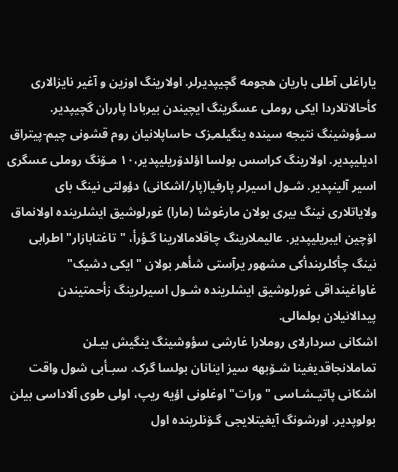یاراغلی آطلی باریان هجومه گچیپدیرلر. اولارینگ اوزین و آغیر نایزالاری کأحالاتلاردا ایکی روملی عسگرینگ ایچیندن بیربادا پارران گچیپدیر. سـؤوشینگ نتیجه سینده ینگیلمـِزک حاساپلانیان روم قشونی چیم-پیتراق ادیلیپدیر. اولارینگ کراسس بولسا اؤلدۆریلیپدیر،۱۰ مـۆنگ روملی عسگری اسیر آلینپدیر. شـول اسیرلر پارفیا(پار/اشکانی) دؤولتی نینگ بای ولایاتلاری نینگ بیری بولان مارغوشا (مارا) غورلوشیق ایشلرینده اولانماق اۆچین ایبریلیپدیر. عالیملارینگ چاقلامالارینا گـؤرأ، "تاغتابازار" اطرابی نینگ چأکلریندأکی مشهور یرآستی شأهر بولان "ایکی دشیک" غاواغینداقی غورلوشیق ایشلرینده شـول اسیرلرینگ زأحمتیندن پیدالانیلان بولمالی.
اشکانی سردارلای روملارا غارشی سؤوشینگ ینگیش بیـلن تماملانجاقدیغینا شـۆبهه سیز اینانان بولسا گرک. سبـأبی شول واقت اشکانی پاتیـشـاسی "ورات" اوغلونی اؤیه ریپ، اولی طوی آلاداسی بیلن بولوپدیر. اورشونگ آیغیتلایجی گـۆنلرینده اول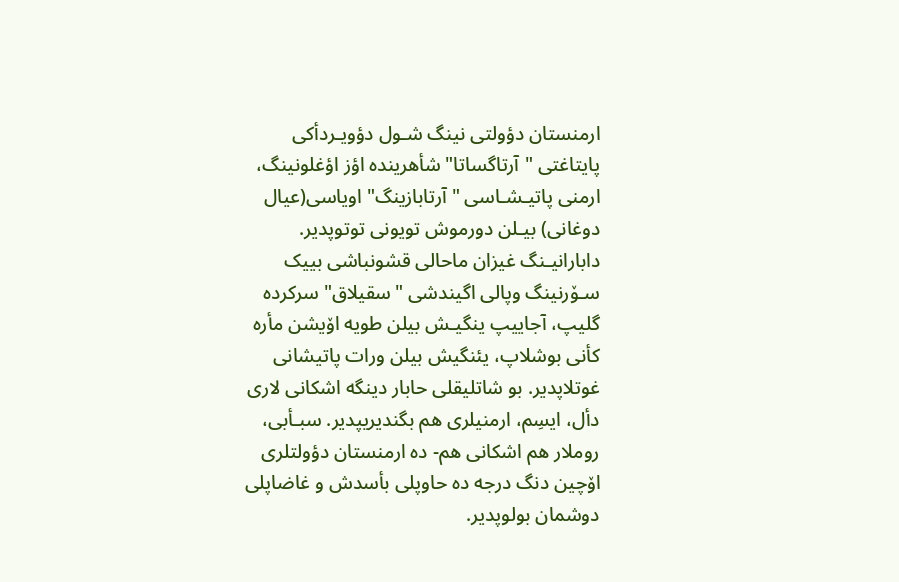ارمنستان دؤولتی نینگ شـول دؤویـردأکی پایتاغتی "آرتاگساتا" شأهرینده اؤز اؤغلونینگ، ارمنی پاتیـشـاسی "آرتابازینگ" اویاسی(عیال دوغانی) بیـلن دورموش تویونی توتوپدیر. دابارانیـنگ غیزان ماحالی قشونباشی بییک سـۆرنینگ وپالی اگیندشی "سقیلاق" سرکرده گلیپ، آجاییپ ینگیـش بیلن طویه اۆیشن مأره کأنی بوشلاپ، یئنگیش بیلن ورات پاتیشانی غوتلاپدیر. بو شاتلیقلی حابار دینگه اشکانی لاری دأل، ایسِم، ارمنیلری هم بگندیریپدیر. سبـأبی، روملار هم اشکانی هم- ده ارمنستان دؤولتلری اۆچین دنگ درجه ده حاوپلی بأسدش و غاضاپلی دوشمان بولوپدیر.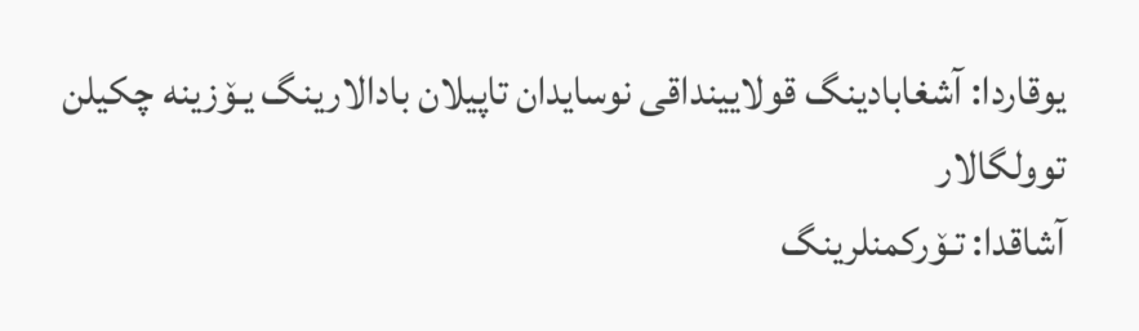یوقاردا: آشغابادینگ قولایینداقی نوسایدان تاپیلان بادالارینگ یـۆزینه چکیلن توولگالار
آشاقدا: تـۆرکمنلرینگ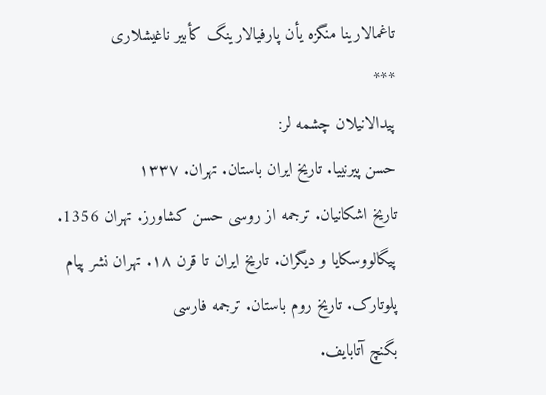تاغمالارینا منگزه یأن پارفیالارینگ کأبیر ناغیشلاری
***
پیدالانیلان چشمه لر:
حسن پیرنییا. تاریخ ایران باستان. تهران. ۱۳۳۷
تاریخ اشکانیان. ترجمه از روسی حسن کشاورز. تهران 1356.
پیگالووسکایا و دیگران. تاریخ ایران تا قرن ۱۸. تهران نشر پیام
پلوتارک. تاریخ روم باستان. ترجمه فارسی
بگنچ آتابایف.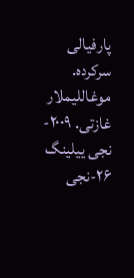پارفیالی سرکرده. موغاللیملار غازتی. ۲۰۰۹-نجی ییلینگ ۲۶-نجی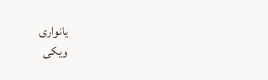یانواری
ویکی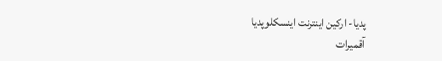پدیا- ارکین اینترنت اینسکلوپدیا
آقمیرات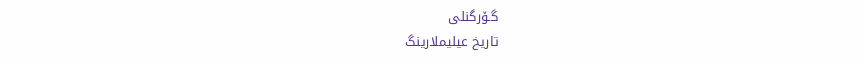گـۆرگنلی
تاریخ عیلیملارینگ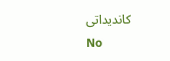کاندیداتی
No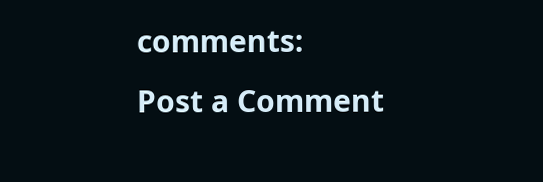comments:
Post a Comment